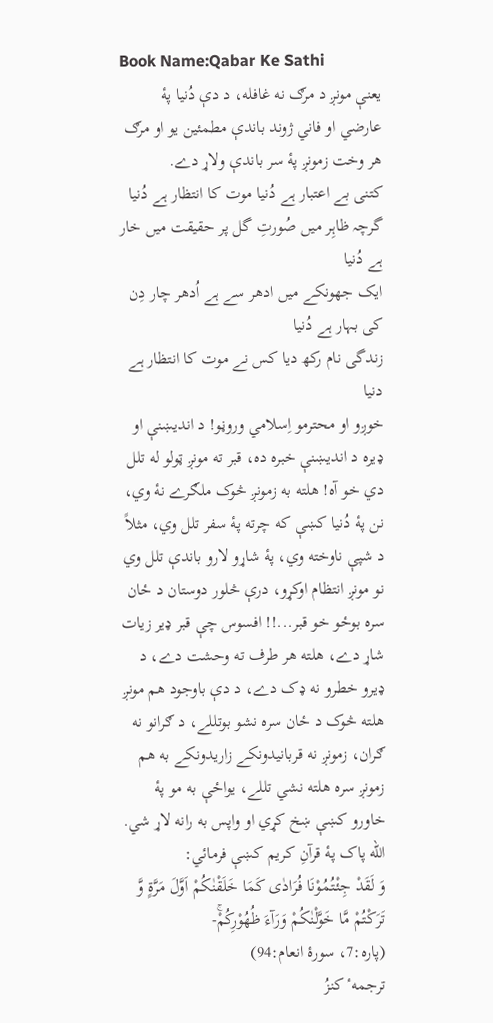Book Name:Qabar Ke Sathi
يعنې مونږ د مرګ نه غافله، د دې دُنيا پۀ عارضي او فاني ژوند باندې مطمئين يو او مرګ هر وخت زمونږ پۀ سر باندې ولاړ دے.
کتنی بے اعتبار ہے دُنیا موت کا انتظار ہے دُنیا
گرچہ ظاہِر میں صُورتِ گل پر حقیقت میں خار ہے دُنیا
ایک جھونکے میں ادھر سے ہے اُدھر چار دِن کی بہار ہے دُنیا
زندگی نام رکھ دیا کس نے موت کا انتظار ہے دنیا
خوږو او محترمو اِسلامي وروڼو! د انديښنې او ډيره د انديښنې خبره ده، قبر ته مونږ ټولو له تلل دي خو آه! هلته به زمونږ څوک ملګرے نۀ وي، نن پۀ دُنيا کښې که چرته پۀ سفر تلل وي، مثلاً د شپې ناوخته وي، پۀ شاړو لارو باندې تلل وي نو مونږ انتظام اوکړو، درې څلور دوستان د ځان سره بوځو خو قبر...!! افسوس چې قبر ډير زيات شاړ دے، هلته هر طرف ته وحشت دے، د ډيرو خطرو نه ډک دے، د دې باوجود هم مونږ هلته څوک د ځان سره نشو بوتللے، د ګرانو نه ګران، زمونږ نه قربانيدونکے زاريدونکے به هم زمونږ سره هلته نشي تللے، يواځې به مو پۀ خاورو کښې ښخ کړي او واپس به رانه لاړ شي. الله پاک پۀ قرآنِ کريم کښې فرمائي:
وَ لَقَدْ جِئْتُمُوْنَا فُرَادٰى كَمَا خَلَقْنٰكُمْ اَوَّلَ مَرَّةٍ وَّ تَرَكْتُمْ مَّا خَوَّلْنٰكُمْ وَرَآءَ ظُهُوْرِكُمْۚ-
(پارہ:7، سورۀ انعام:94)
ترجمهٴ کنزُ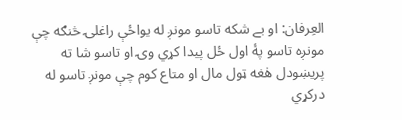العِرفان: او بے شکه تاسو مونږ له يواځې راغلۍ څنګه چې مونږه تاسو پۀ اول ځل پيدا کړي وۍ او تاسو شا ته پريښودل هٰغه ټول مال او متاع کوم چې مونږ تاسو له درکړي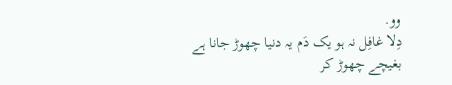وو.
دِلا غافِل نہ ہو یک دَم یہ دنیا چھوڑ جانا ہے
بغیچے چھوڑ کر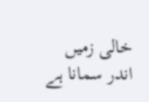خالی زمیں اندر سمانا ہے